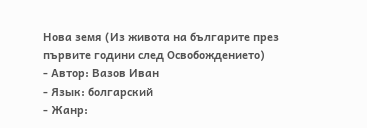Нова земя (Из живота на българите през първите години след Освобождението)
- Автор: Вазов Иван
- Язык: болгарский
- Жанр: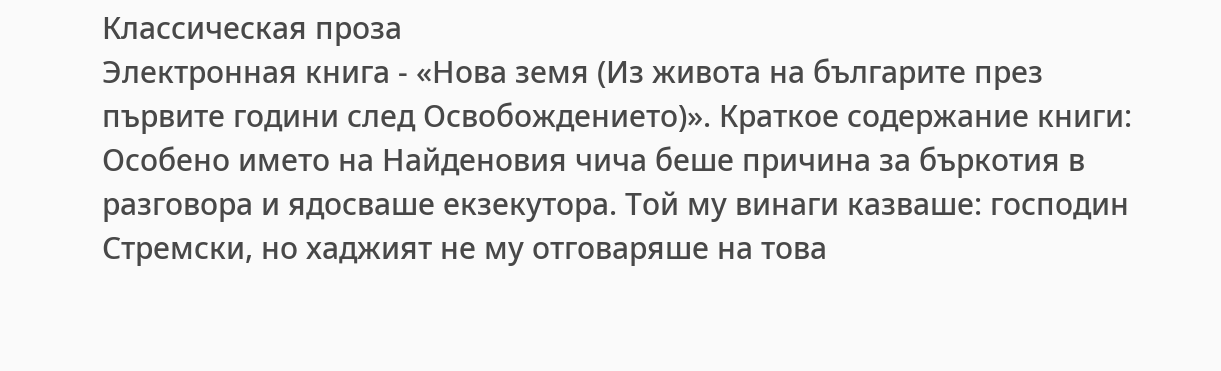Классическая проза
Электронная книга - «Нова земя (Из живота на българите през първите години след Освобождението)». Краткое содержание книги:
Особено името на Найденовия чича беше причина за бъркотия в разговора и ядосваше екзекутора. Той му винаги казваше: господин Стремски, но хаджият не му отговаряше на това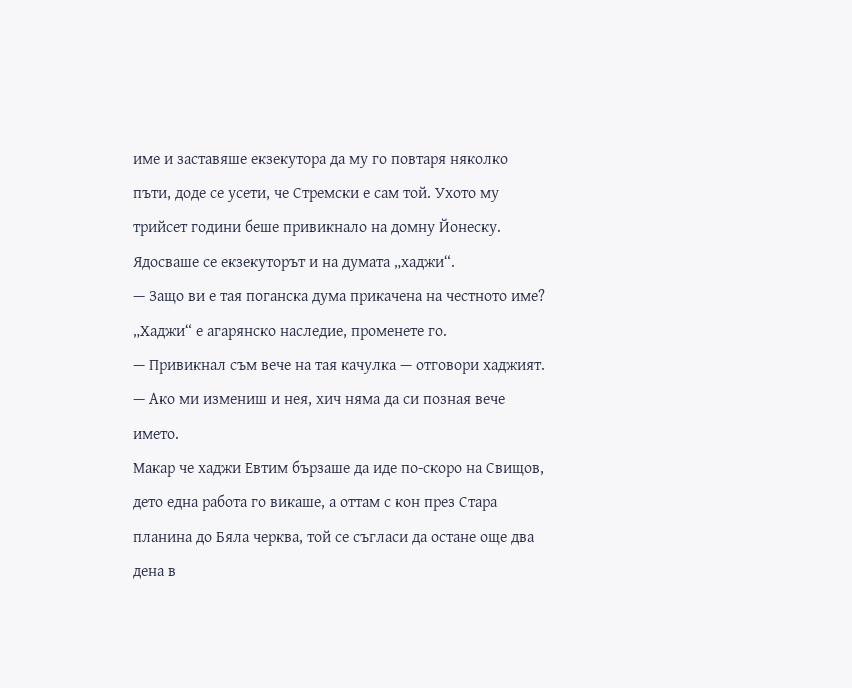име и заставяше екзекутора да му го повтаря няколко пъти, доде се усети, че Стремски е сам той. Ухото му трийсет години беше привикнало на домну Йонеску.
Ядосваше се екзекуторът и на думата „хаджи“.
— Защо ви е тая поганска дума прикачена на честното име? „Хаджи“ е агарянско наследие, променете го.
— Привикнал съм вече на тая качулка — отговори хаджият. — Ако ми измениш и нея, хич няма да си позная вече името.
Макар че хаджи Евтим бързаше да иде по-скоро на Свищов, дето една работа го викаше, а оттам с кон през Стара планина до Бяла черква, той се съгласи да остане още два дена в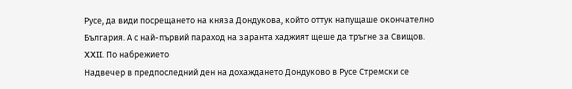Русе, да види посрещането на княза Дондукова, който оттук напущаше окончателно България. А с най-първий параход на заранта хаджият щеше да тръгне за Свищов.
XXII. По набрежието
Надвечер в предпоследний ден на дохаждането Дондуково в Русе Стремски се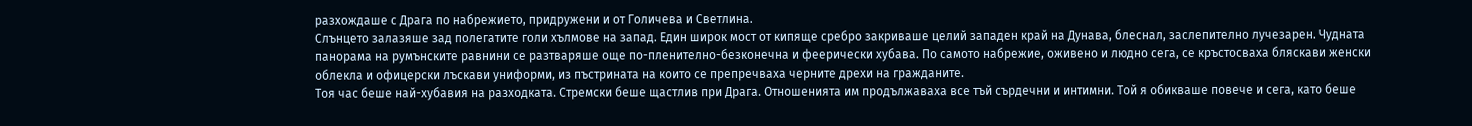разхождаше с Драга по набрежието, придружени и от Голичева и Светлина.
Слънцето залазяше зад полегатите голи хълмове на запад. Един широк мост от кипяще сребро закриваше целий западен край на Дунава, блеснал, заслепително лучезарен. Чудната панорама на румънските равнини се разтваряше още по-пленително-безконечна и феерически хубава. По самото набрежие, оживено и людно сега, се кръстосваха бляскави женски облекла и офицерски лъскави униформи, из пъстрината на които се препречваха черните дрехи на гражданите.
Тоя час беше най-хубавия на разходката. Стремски беше щастлив при Драга. Отношенията им продължаваха все тъй сърдечни и интимни. Той я обикваше повече и сега, като беше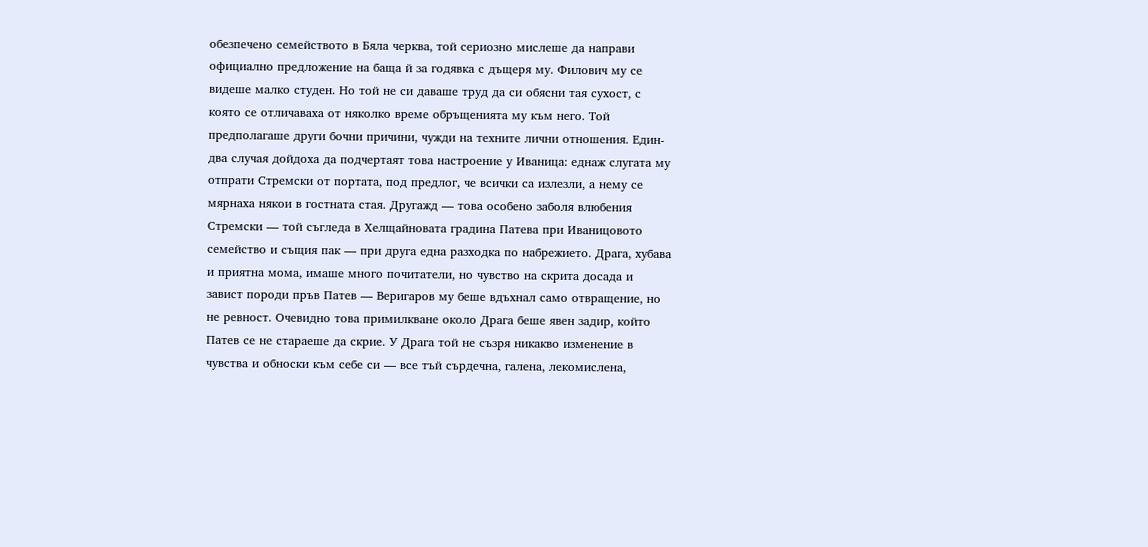обезпечено семейството в Бяла черква, той сериозно мислеше да направи официално предложение на баща й за годявка с дъщеря му. Филович му се видеше малко студен. Но той не си даваше труд да си обясни тая сухост, с която се отличаваха от няколко време обръщенията му към него. Той предполагаше други бочни причини, чужди на техните лични отношения. Един-два случая дойдоха да подчертаят това настроение у Иваница: еднаж слугата му отпрати Стремски от портата, под предлог, че всички са излезли, а нему се мярнаха някои в гостната стая. Другажд — това особено заболя влюбения Стремски — той съгледа в Хелщайновата градина Патева при Иваницовото семейство и същия пак — при друга една разходка по набрежието. Драга, хубава и приятна мома, имаше много почитатели, но чувство на скрита досада и завист породи пръв Патев — Веригаров му беше вдъхнал само отвращение, но не ревност. Очевидно това примилкване около Драга беше явен задир, който Патев се не стараеше да скрие. У Драга той не съзря никакво изменение в чувства и обноски към себе си — все тъй сърдечна, галена, лекомислена,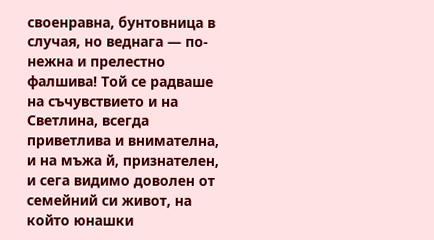своенравна, бунтовница в случая, но веднага — по-нежна и прелестно фалшива! Той се радваше на съчувствието и на Светлина, всегда приветлива и внимателна, и на мъжа й, признателен, и сега видимо доволен от семейний си живот, на който юнашки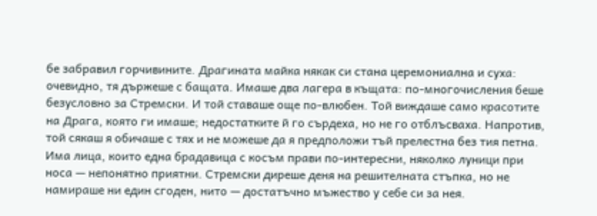бе забравил горчивините. Драгината майка някак си стана церемониална и суха: очевидно, тя държеше с бащата. Имаше два лагера в къщата: по-многочисления беше безусловно за Стремски. И той ставаше още по-влюбен. Той виждаше само красотите на Драга, която ги имаше; недостатките й го сърдеха, но не го отблъсваха. Напротив, той сякаш я обичаше с тях и не можеше да я предположи тъй прелестна без тия петна. Има лица, които една брадавица с косъм прави по-интересни, няколко луници при носа — непонятно приятни. Стремски диреше деня на решителната стъпка, но не намираше ни един сгоден, нито — достатъчно мъжество у себе си за нея.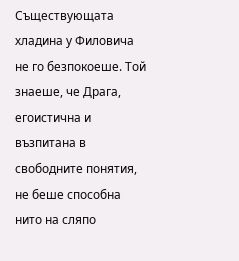Съществующата хладина у Филовича не го безпокоеше. Той знаеше, че Драга, егоистична и възпитана в свободните понятия, не беше способна нито на сляпо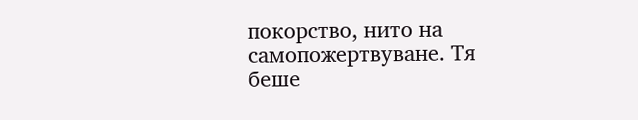покорство, нито на самопожертвуване. Тя беше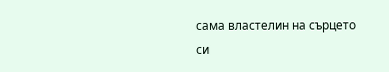сама властелин на сърцето си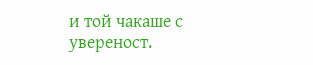и той чакаше с увереност.